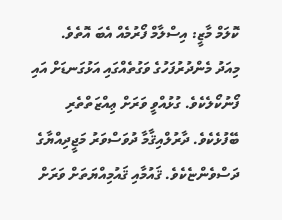ކޮލަމް މާޒީ: އިސްލާމް ފޯރުމެއް އެބަ އޮތެވެ.
މިއަދު މެންދުރުފަހުގެ ވަގުތެއްގައި އަޅުގަނޑަށް އައި ފޯނުކޯލެކެވެ. ގުޅުއްވީ ވަރަށް ޢިއްޒަތްތެރި ބޭފުޅެކެވެ. ދާރުލްއިޤާމާ ދުވަސްވަރު މަޖީދިއްޔާގެ ދަސްވެންޏެކެވެ. ޤައުމާއި ޤައުމިއްޔަތަށް ވަރަށް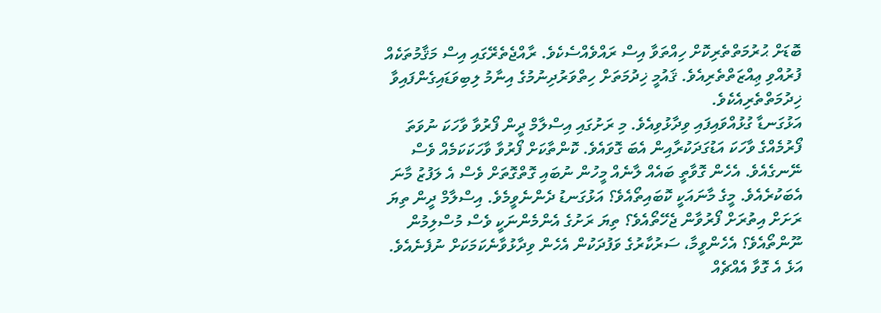ބޮޑަށް ޙުރުމަތްތެރިކޮށް ހިއްތަވާ އިސް ރައްވެއްސެކެވެ. ރާއްޖެތެރޭގައި އިސް މަޤާމުތަކެއް ފުރުއްވި ޢިއްޒަތްތެރިއެވެ. ޤައުމީ ޚިދުމަތަށް ހިތްވަރުދިނުމުގެ އިނާމު ލިބިވަޑައިގެންފައިވާ ޚިދުމަތްތެރިއެކެވެ.
އަޅުގަނޑާ ގުޅުއްވައިފައި ވިދާޅުވިއެވެ. މި ރަށުގައި އިސްލާމް ދީން ފޯރުވާ ވާހަކަ ނުވަތަ ފޯރުމެއްގެ ވާހަކަ އަޑުގަދަކުރާއިން އެބަ ގޮވައެވެ. ކޮންތާކަށް ފޯރުވާ ވާހަކަކަމެއް ވެސް ނޭނގެއެވެ. އެހެން ގޮވާތީ ބައެއް ލާނެއް މީހުން ނުބައި ގޮތްގޮތަށް ވެސް އެ ލަފުޒު މާނަ އެބަކުރެއެވެ. މީގެ މާނައަކީ ކޮބައިތޯއެވެ؟ އަޅުގަނޑު ދެންނެވީމެވެ. އިސްލާމް ދީން ތިޔަ ރަށަށް އިތުރަށް ފޯރުވާން ޖެހޭތޯއެވެ؟ ތިޔަ ރަށުގެ އެންމެންނަކީ ވެސް މުސްލިމުން ނޫންތޯއެވެ؟ އެހެންވީމާ، ސަރުކާރުގެ ވަފުދަކުން އެހެން ވިދާޅުވާނެކަމަކަށް ނުފެނެއެވެ. އަޅެ އެ ގޮވާ އެއްޗެއް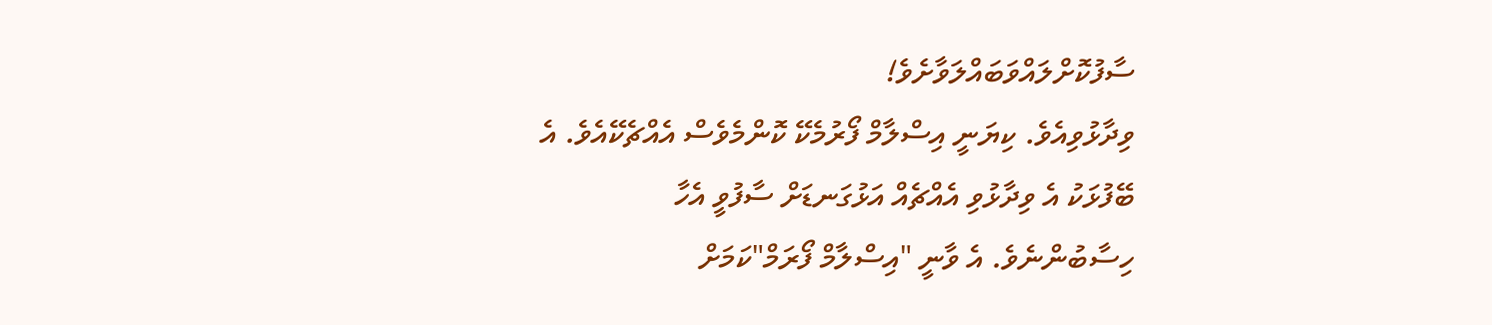ސާފުކޮށްލައްވަބައްލަވާށެވެ!
ވިދާޅުވިއެވެ. ކިޔަނީ އިސްލާމް ފޯރުމެކޭ ކޮންމެވެސް އެއްޗެކޭއެވެ. އެ ބޭފުޅަކު އެ ވިދާޅުވި އެއްޗެއް އަޅުގަނޑަށް ސާފުވީ އެހާ ހިސާބުންނެވެ. އެ ވާނީ "އިސްލާމް ފޯރަމް"ކަމަށް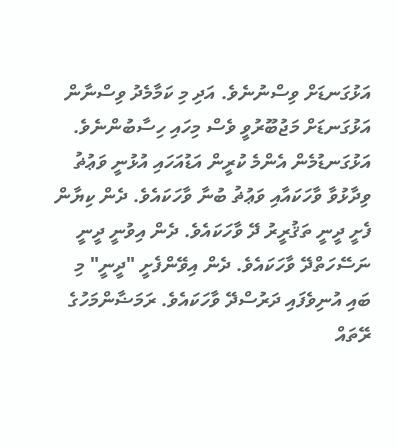އަޅުގަނޑަށް ވިސްނުނެވެ. އަދި މި ކަމާމެދު ވިސްނާން އަޅުގަނޑަށް މަޖުބޫރުވީ ވެސް މިހައި ހިސާބުންނެވެ.
އަޅުގަނޑުމެން އެންމެ ކުރީން އަޑުއަހައި އުޅުނީ ވަޢުޡު ވިދާޅުވާ ވާހަކައާއި ވަޢުޡު ބުނާ ވާހަކައެވެ. ދެން ކިޔާން ފެށީ ދީނީ ތަޤުރީރު ދޭ ވާހަކައެވެ. ދެން އިވުނީ ދީނީ ނަސޭހަތްދޭ ވާހަކައެވެ. ދެން އިވޭންފެށީ "ދީނީ" މި ބައި އުނިވެފައި ދަރުސްދޭ ވާހަކައެވެ. ރަމަޟާންމަހުގެ ރޭތައް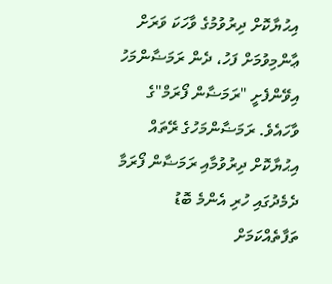އިޙުޔާކޮށް ދިރުވުމުގެ ވާހަކަ ވަރަށް ޢާންމިވުމަށް ފަހު، ދެން ރަމަޟާންމަހު އިވޭންފެށީ "ރަމަޟާން ފޯރަމް"ގެ ވާހައެވެ. ރަމަޟާންމަހުގެ ރޭތައް އިޙުޔާކޮށް ދިރުވުމާއި ރަމަޟާން ފޯރަމާ ދެމެދުގައި ހުރި އެންމެ ބޮޑު ތަފާތެއްކަމަށް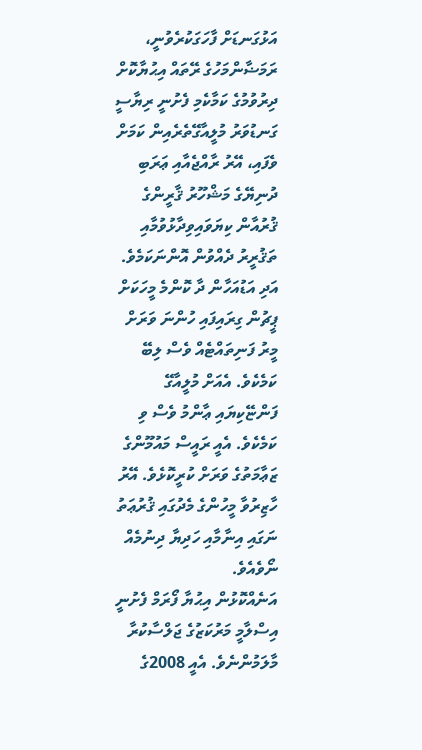އަޅުގަނޑަށް ފާހަގަކުރެވުނީ، ރަމަޟާންމަހުގެ ރޭތައް އިޙުޔާކޮށް ދިރުވުމުގެ ކަމާކެމި ފެށުނީ ރިޔާސީ ގަނޑުވަރު މުލީއާގޭތެރެއިން ކަމަށް ވެފައި، އޭރު ރާއްޖެއާއި ޢަރަބި ދުނިޔޭގެ މަޝްހޫރު ޤާރީންގެ ޤުރުއާން ކިޔަވައިވިދާޅުވުމާއި ތަޤުރީރު ދެއްވުން އޮންނަކަމެވެ. އަދި އަޑުއަހާން ދާ ކޮންމެ މީހަކަށް ޕީޗުން ގިރައިފައި ހުންނަ ވަރަށް މީރު ފަނިތައްޓެއް ވެސް ލިބޭ ކަމެކެވެ. އެއަށް މުލީއާގޭ ފަންޏޭކިޔައި ޢާންމު ވެސް ވި ކަމެކެވެ. އެއީ ރައީސް މައުމޫންގެ ޒަޢާމަތުގެ ވަރަށް ކުރީކޮޅެވެ. އޭރު ހާޒިރުވާ މީހުންގެ މެދުގައި ޤުރުޢަތު ނަގައި އިނާމާއި ހަދިޔާ ދިނުމެއް ނޯވެއެވެ.
އަނެއްކޮޅުން އިޙުޔާ ފޯރަމް ފެށުނީ އިސްލާމީ މަރުކަޒުގެ ޖަލްސާކުރާ މާލަމުންނެވެ. އެއީ 2008ގެ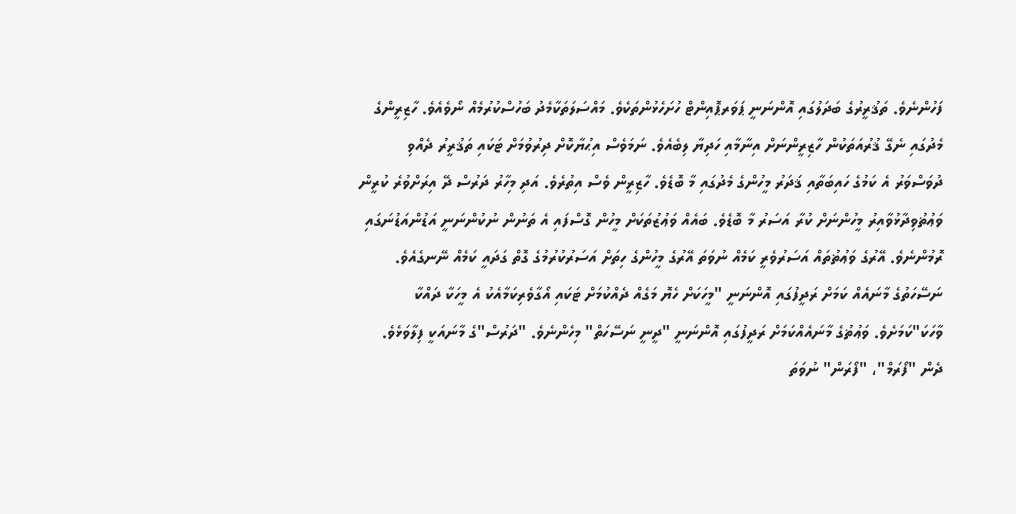ފަހުންނެވެ. ތަޤުރީރުގެ ބަދަލުގައި އޮންނަނީ ޕަވަރޕޮއިންޓް ހުށަހެޅުންތަކެވެ. މައްސަލަތަކާމެދު ބަހުސްކުރުމެއް ނޯވެއެވެ. ހާޒިރީންގެ މެދުގައި ނެގޭ ޤުރުއަތަކުން ހާޒިރީންނަށް އިނާމާއި ހަދިޔާ ލިބެއެވެ. ނަމަވެސް އިޙުޔާކޮށް ދިރުވުމަށް ޓަކައި ތަޤުރީރު ދެއްވި ދުވަސްވަރު އެ ކަމުގެ ހައިބަތާއި ޤަދަރު މީހުންގެ މެދުގައި މާ ބޮޑެވެ. ހާޒިރީން ވެސް އިތުރެވެ. އަދި މިހާރު ދަރުސް ދޭ އިރަށްވުރެ ކުރީން ވަޢުޡުވިދާޅުވާއިރު މީހުންނަށް ކުރާ އަސަރު މާ ބޮޑެވެ. ބައެއް ވަޢުޒުތަކަށް މީހުން ގޮސްފައި އެ ތަނުން ނުކުންނަނީ އަޑުންއަޑުނަގައި ރޮމުންނެވެ. އޭރުގެ ވަޢުޡުތައް އަސަރުވެރީ ކަމެއް ނުވަތަ އޭރުގެ މީހުންގެ ހިތަށް އަސަރުކުރުމުގެ ގޮތް ގަދައީ ކަމެއް ނޭނގެއެވެ.
ނަސޭހަތުގެ މާނައެއް ކަމަށް ރަދީފުގައި އޮންނަނީ "މީހަކަށް ހެޔޮ މަގެއް ދެއްކުމަށް ޓަކައި އޯގާވެރިކަމާއެކު އެ މީހަކާ ދައްކާ ވާހަކަ"ކަމަށެވެ. ވަޢުޡުގެ މާނައެއްކަމަށް ރަދީފުގައި އޮންނަނީ "ދީނީ ނަސޭހަތް" މިހެންނެވެ. "ދަރުސް"ގެ މާނައަކީ ފިލާވަޅެވެ. ދެން "ފޯރަމް"، "ފޯރަން" ނުވަތަ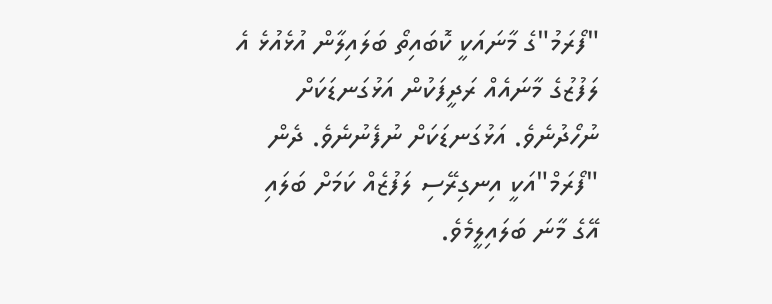"ފޯރަމު"ގެ މާނައަކީ ކޮބައިތޯ ބަލައިލާން އުޅެއުޅެ އެ ލަފުޒުގެ މާނައެއް ރަދީފަކުން އަޅުގަނޑަކަށް ނުހޯދުނެވެ. އަޅުގަނޑަކަށް ނުފެނުނެވެ. ދެން "ފޯރަމް"އަކީ އިނގިރޭސި ލަފުޒެއް ކަމަށް ބަލައި އޭގެ މާނަ ބަލައިލީމެވެ.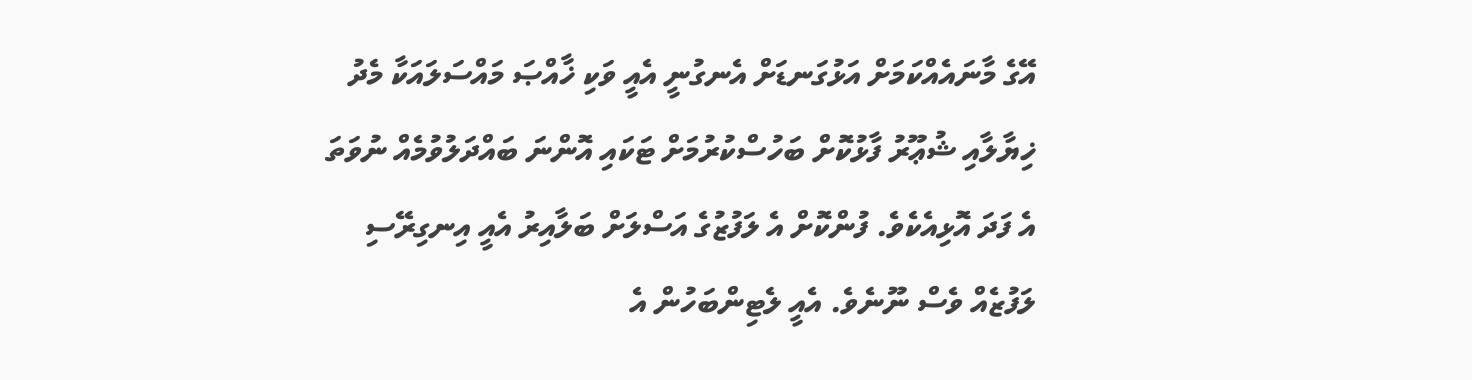އޭގެ މާނައެއްކަމަށް އަޅުގަނޑަށް އެނގުނީ އެއީ ވަކި ޚާއްޞަ މައްސަލައަކާ މެދު ޚިޔާލާއި ޝުޢޫރު ފާޅުކޮށް ބަހުސްކުރުމަށް ޓަކައި އޮންނަ ބައްދަލުވުމެއް ނުވަތަ އެ ފަދަ އޮޅިއެކެވެ. ފުންކޮށް އެ ލަފުޒުގެ އަސްލަށް ބަލާއިރު އެއީ އިނގިރޭސި ލަފުޒެއް ވެސް ނޫނެވެ. އެއީ ލެޓިންބަހުން އެ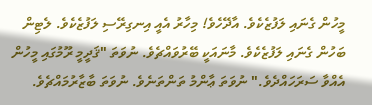މީހުން ގެނައި ލަފުޒެކެވެ. އާދޭހެވެ! މިހާރު އެއީ އިނގިރޭސި ލަފުޒެކެވެ. ލެޓިން ބަހުން ގެނައި ލަފުޒެކެވެ. މާނައަކީ ބޭރުވައްޗެވެ. ނުވަތަ "ޤަދީމީ ރޫމުގައި މީހުން އެއްވާ ސަރަހައްދެވެ." ނުވަތަ ޢާންމު ތަންތަނެވެ. ނުވަތަ ބާޒާރުމައްޗެވެ.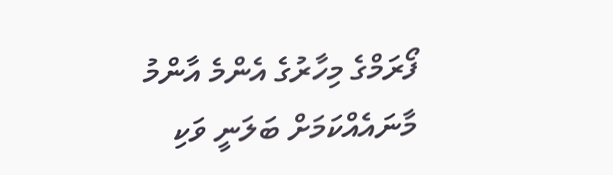ފޯރަމްގެ މިހާރުގެ އެންމެ އާންމު މާނައެއްކަމަށް ބަލަނީ ވަކި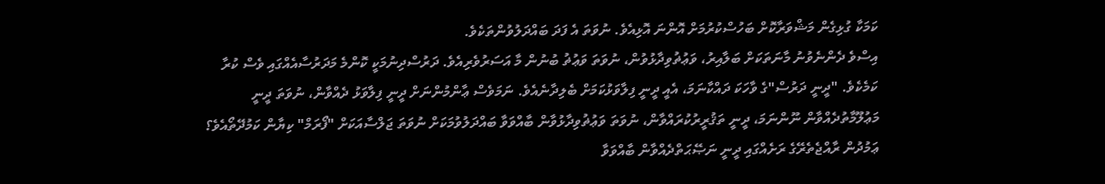ކަމަކާ ގުޅިގެން މަޝްވަރާކޮށް ބަހުސްކުރުމަށް އޮންނަ އޮޅިއެވެ. ނުވަތަ އެ ފަދަ ބައްދަލުވުންތަކެވެ.
އިސްވެ ދެންނެވުނު މާނަތަކަށް ބަލާއިރު، ވަޢުޡުވިދާޅުވުން، ނުވަތަ ވަޢުޡު ބުނުން މާ އަސަރުވެރިއެވެ. ދަރުސްދިނުމަކީ ކޮންމެ މަދަރުސާއެއްގައި ވެސް ކުރާ ކަމެކެވެ. "ދީނީ ދަރުސް"ގެ ވާހަކަ ދައްކާނަމަ، އެއީ ދީނީ ފިލާވަޅުކަމަށް ބެލިދާނެއެވެ. ނަމަވެސް ޢާންމުންނަށް ދީނީ ފިލާވަޅު ދެއްވާން، ނުވަތަ ދީނީ މަޢުލޫމާތުދެއްވާން ނޫންނަމަ، ދީނީ ތަޤުރީރުކުރައްވާން، ނުވަތަ ވަޢުޡުވިދާޅުވާން ބާއްވަވާ ބައްދަލުވުމަކަށް ނުވަތަ ޖަލްސާއަކަށް "ފޯރަމް" ކިޔާން ކަމުދޭތޯއެވެ؟ ޢަމުދުން ރާއްޖެތެރޭގެ ރަށެއްގައި ދީނީ ނަޞޭޙަތްދެއްވާން ބާއްވަވާ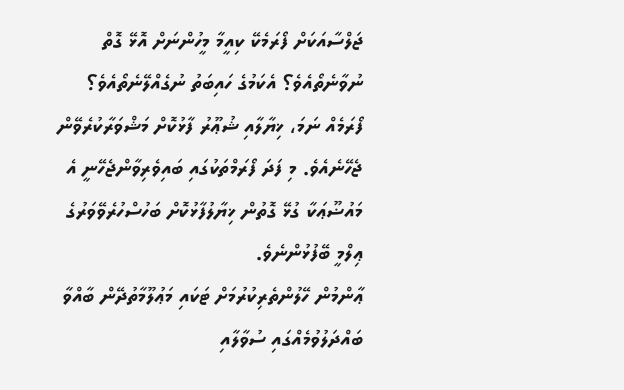ޖަލްސާއަކަށް ފޯރަމެކޭ ކިއީމާ މީހުންނަށް އޮޅޭ ގޮތް ނުވާނެތޯއެވެ؟ އެކަމުގެ ހައިބަތު ނުގެއްލޭނެތޯއެވެ؟ ފޯރަމެއް ނަމަ، ޚިޔާލާއި ޝުޢޫރު ފާޅުކޮށް މަޝްވަރާކުރެވޭން ޖެހޭނެއެވެ. މި ފަދަ ފޯރަމްތަކުގައި ބައިވެރިވާންޖެހޭނީ އެ މައުޟޫޢަކާ ގުޅޭ ގޮތުން ޚިޔާލުފާޅުކޮށް ބަހުސްހުރެވޭވަރުގެ ޢިލްމީ ބޭފުޅުންނެވެ.
ޢާންމުން ހޭލުންތެރިކުރުމަށް ޓަކައި މަޢުލޫމާތުދޭން ބާއްވާ ބައްދަލުވުމެއްގައި ސުވާލާއި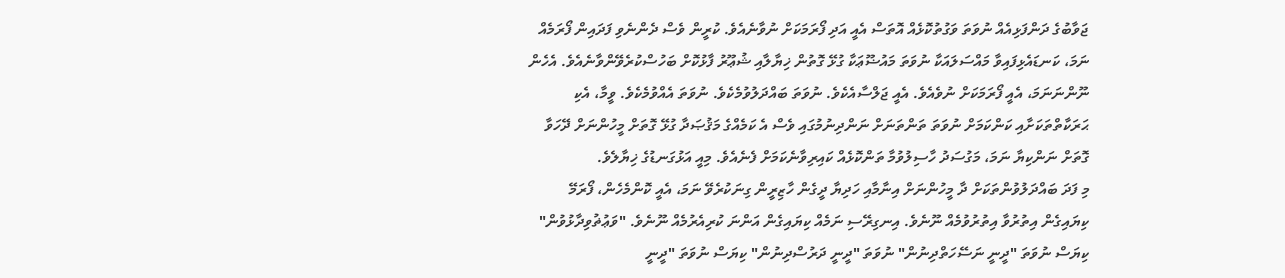ޖަވާބުގެ ދަންފަޅިއެއް ނުވަތަ ވަގުތުކޮޅެއް އޮތަސް އެއީ އަދި ފޯރަމަކަށް ނުވާނެއެވެ. ކުރީން ވެސް ދެންނެވި ފަދައިން ފޯރަމެއް ނަމަ، ކަނޑައެޅިފައިވާ މައްސަލައަކާ ނުވަތަ މައުޟޫޢަކާ ގުޅޭ ގޮތުން ޚިޔާލާއި ޝުޢޫރު ފާޅުކޮށް ބަހުސްކުރެވޭންވާނެއެވެ. އެހެން ނޫންނަނަމަ، އެއީ ފޯރަމަކަށް ނުވެއެވެ. އެއީ ޖަލްސާއެކެވެ. ނުވަތަ ބައްދަލުވުމެކެވެ. ނުވަތަ އެއްވުމެކެވެ. ވީމާ، އެކި ޙަރަކާތްތަކަށާއި ކަންކަމަށް ނުވަތަ ތަންތަނަށް ނަންދިނުމުގައި ވެސް އެ ކަމެއްގެ މަޤުޞަދާ ގުޅޭ ގޮތަށް މީހުންނަށް ދޭހަވާ ގޮތަށް ނަންކިޔާ ނަމަ، މަގުސަދު ހާސިލުވުމާ ތަންކޮޅެއް ކައިރިވާނެކަމަށް ފެނެއެވެ. މިއީ އަޅުގަނޑުގެ ޚިޔާލެވެ.
މި ފަދަ ބައްދަލުވުންތަކަށް ދާ މީހުންނަށް އިނާމާއި ހަދިޔާ ދީގެން ހާޒިރީން ގިނަކުރެވޭ ނަމަ، އެއީ ކޮންމެހެން، ފޯރަމޭ ކިޔައިގެން އިތުރުވާ އިތުރުވުމެއް ނޫނެވެ. އިނގިރޭސި ނަމެއް ކިޔައިގެން އަންނަ ކުރިއެރުމެއް ނޫނެވެ. "ވަޢުޡުވިދާޅުވުން" ކިޔަސް ނުވަތަ "ދީނީ ނަސޭހަތްދިނުން" ނުވަތަ "ދީނީ ދަރުސްދިނުން" ކިޔަސް ނުވަތަ "ދީނީ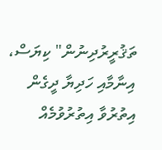ތަޤުރީރުދިނުން" ކިޔަސް، އިނާމާއި ހަދިޔާ ދީގެން އިތުރުވާ އިތުރުވުމެއް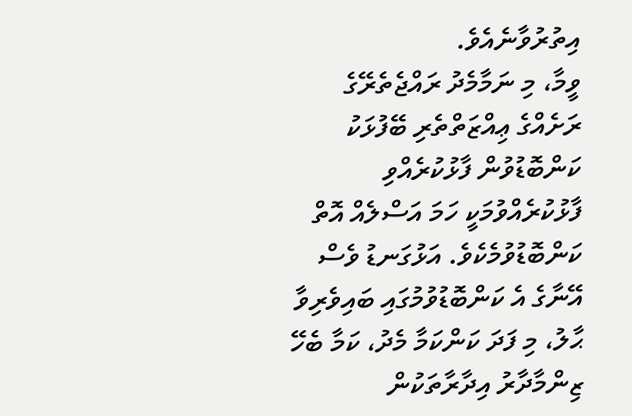އިތުރުވާނެއެވެ.
ވީމާ، މި ނަމާމެދު ރައްޖެތެރޭގެ ރަށެއްގެ ޢިއްޒަތްތެރި ބޭފުޅަކު ކަންބޮޑުވުން ފާޅުކުރެއްވި ފާޅުކުރެއްވުމަކީ ހަމަ އަސްލެއް އޮތް ކަންބޮޑުވުމެކެވެ. އަޅުގަނޑު ވެސް އޭނާގެ އެ ކަންބޮޑުވުމުގައި ބައިވެރިވާ ޙާލު، މި ފަދަ ކަންކަމާ މެދު، ކަމާ ބެހޭ ޒިންމާދާރު އިދާރާތަކުން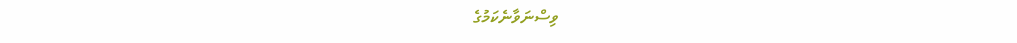ވިސްނަވާނެކަމުގެ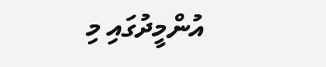އުންމީދުގައި މި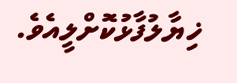ޚިޔާލުފާޅުކޮށްލީއެވެ.